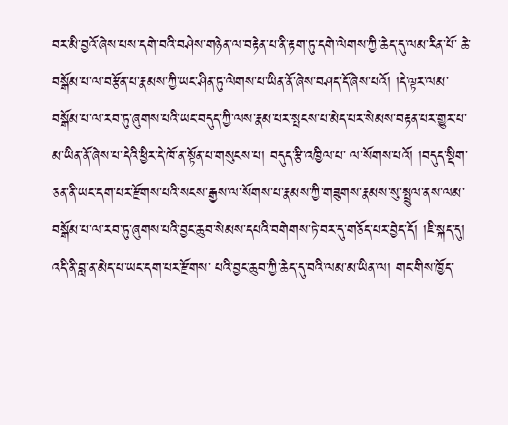བར་མི་བྱའོ་ཞེས་པས་དགེ་བའི་བཤེས་གཉེན་ལ་བརྟེན་པ་ནི་རྟག་ཏུ་དགེ་ལེགས་ཀྱི་ཆེད་དུ་ལམ་རིན་པོ་ ཆེ་བསྒོམ་པ་ལ་བརྩོན་པ་རྣམས་ཀྱི་ཡང་ཤིན་ཏུ་ལེགས་པ་ཡིན་ནོ་ཞེས་བཤད་དོ་ཞེས་པའོ། །དེ་ལྟར་ལམ་བསྒོམ་པ་ལ་རབ་ཏུ་ཞུགས་པའི་ཡང་བདུད་ཀྱི་ལས་རྣམ་པར་སྤངས་པ་མེད་པར་སེམས་བརྟན་པར་གྱུར་པ་མ་ཡིན་ནོ་ཞེས་པ་དེའི་ཕྱིར་དེ་ཁོ་ན་སྟོན་པ་གསུངས་པ། བདུད་རྩི་འཁྱིལ་པ་ ལ་སོགས་པའོ། །བདུད་སྡིག་ཅན་ནི་ཡང་དག་པར་རྫོགས་པའི་སངས་རྒྱས་ལ་སོགས་པ་རྣམས་ཀྱི་གཟུགས་རྣམས་སུ་སྤྲུལ་ནས་ལམ་བསྒོམ་པ་ལ་རབ་ཏུ་ཞུགས་པའི་བྱང་ཆུབ་སེམས་དཔའི་བགེགས་ཏེ་བར་དུ་གཅོད་པར་བྱེད་དོ། །ཇི་སྐད་དུ། འདི་ནི་བླ་ན་མེད་པ་ཡང་དག་པར་རྫོགས་ པའི་བྱང་ཆུབ་ཀྱི་ཆེད་དུ་བའི་ལམ་མ་ཡིན་ལ། གང་གིས་ཁྱོད་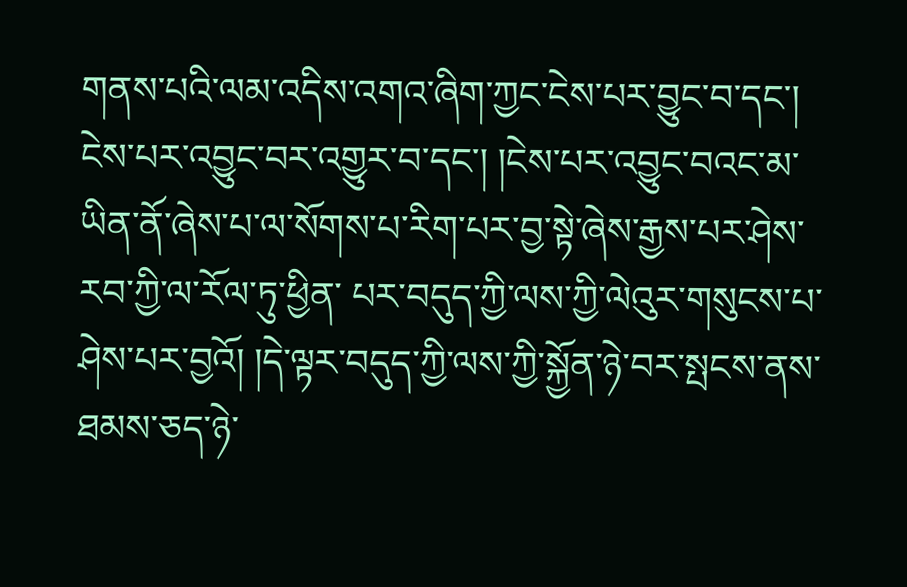གནས་པའི་ལམ་འདིས་འགའ་ཞིག་ཀྱང་ངེས་པར་བྱུང་བ་དང་། ངེས་པར་འབྱུང་བར་འགྱུར་བ་དང་། །ངེས་པར་འབྱུང་བའང་མ་ཡིན་ནོ་ཞེས་པ་ལ་སོགས་པ་རིག་པར་བྱ་སྟེ་ཞེས་རྒྱས་པར་ཤེས་རབ་ཀྱི་ལ་རོལ་ཏུ་ཕྱིན་ པར་བདུད་ཀྱི་ལས་ཀྱི་ལེའུར་གསུངས་པ་ཤེས་པར་བྱའོ། །དེ་ལྟར་བདུད་ཀྱི་ལས་ཀྱི་སྐྱོན་ཉེ་བར་སྤངས་ནས་ཐམས་ཅད་ཉེ་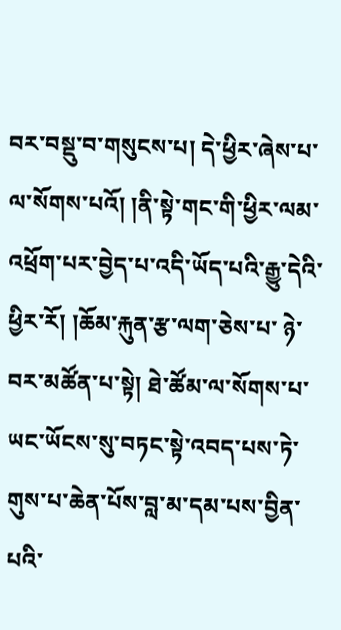བར་བསྡུ་བ་གསུངས་པ། དེ་ཕྱིར་ཞེས་པ་ལ་སོགས་པའོ། །ནི་སྟེ་གང་གི་ཕྱིར་ལམ་འཕྲོག་པར་བྱེད་པ་འདི་ཡོད་པའི་རྒྱུ་དེའི་ཕྱིར་རོ། །ཆོམ་རྐུན་རྩ་ལག་ཅེས་པ་ ཉེ་བར་མཚོན་པ་སྟེ། ཐེ་ཚོམ་ལ་སོགས་པ་ཡང་ཡོངས་སུ་བཏང་སྟེ་འབད་པས་ཏེ་གུས་པ་ཆེན་པོས་བླ་མ་དམ་པས་བྱིན་པའི་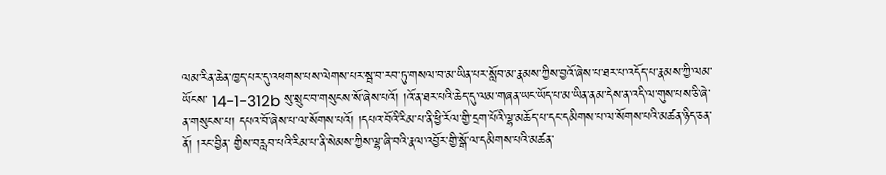ལམ་རིན་ཆེན་ཁྱད་པར་དུ་འཕགས་པས་ལེགས་པར་སྦ་བ་རབ་ཏུ་གསལ་བ་མ་ཡིན་པར་སློབ་མ་རྣམས་ཀྱིས་བྱའོ་ཞེས་པ་ཐར་པ་འདོད་པ་རྣམས་ཀྱི་ལམ་ཡོངས་ 14-1-312b སུ་སྲུང་བ་གསུངས་སོ་ཞེས་པའོ། །འོ་ན་ཐར་པའི་ཆེད་དུ་ལམ་གཞན་ཡང་ཡོད་པ་མ་ཡིན་ནམ་དེས་ན་འདི་ལ་གུས་པས་ཅི་ཞེ་ན་གསུངས་པ། དཔའ་བོ་ཞེས་པ་ལ་སོགས་པའོ། །དཔའ་བོའི་རིམ་པ་ནི་ཕྱི་རོལ་གྱི་དྲག་པོའི་ལྷ་མཆོད་པ་དང་དམིགས་པ་ལ་སོགས་པའི་མཚན་ཉིད་ཅན་ནོ། །རང་བྱིན་ གྱིས་བརླབ་པའི་རིམ་པ་ནི་སེམས་ཀྱིས་ལྷ་ཞི་བའི་རྣལ་འབྱོར་གྱི་སྒོ་ལ་དམིགས་པའི་མཚན་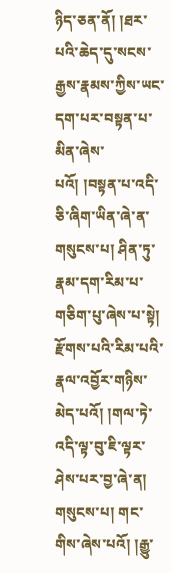ཉིད་ཅན་ནོ། །ཐར་པའི་ཆེད་དུ་སངས་རྒྱས་རྣམས་ཀྱིས་ཡང་དག་པར་བསྟན་པ་མིན་ཞེས་པའོ། །བསྟན་པ་འདི་ཅི་ཞིག་ཡིན་ཞེ་ན་གསུངས་པ། ཤིན་ཏུ་རྣམ་དག་རིམ་པ་གཅིག་པུ་ཞེས་པ་སྟེ། རྫོགས་པའི་རིམ་པའི་རྣལ་འབྱོར་གཉིས་མེད་པའོ། །གལ་ཏེ་འདི་ལྟ་བུ་ཇི་ལྟར་ཤེས་པར་བྱ་ཞེ་ན། གསུངས་པ། གང་གིས་ཞེས་པའོ། །རྒྱུ་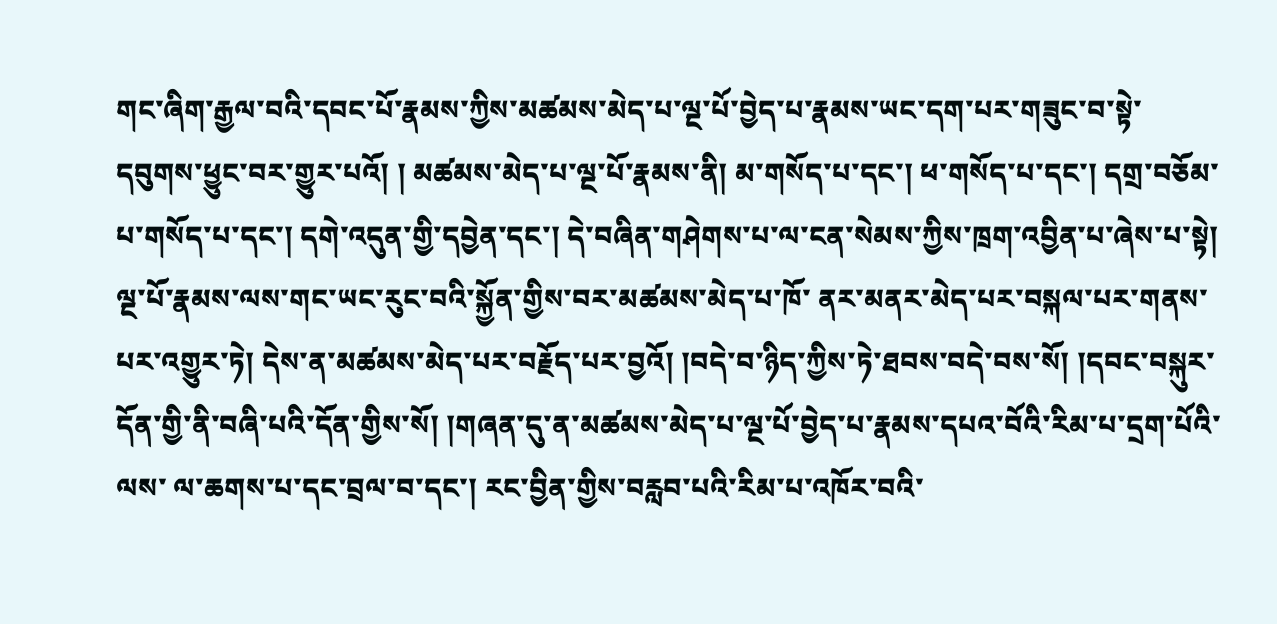གང་ཞིག་རྒྱལ་བའི་དབང་པོ་རྣམས་ཀྱིས་མཚམས་མེད་པ་ལྔ་པོ་བྱེད་པ་རྣམས་ཡང་དག་པར་གཟུང་བ་སྟེ་དབུགས་ཕྱུང་བར་གྱུར་པའོ། ། མཚམས་མེད་པ་ལྔ་པོ་རྣམས་ནི། མ་གསོད་པ་དང་། ཕ་གསོད་པ་དང་། དགྲ་བཅོམ་པ་གསོད་པ་དང་། དགེ་འདུན་གྱི་དབྱེན་དང་། དེ་བཞིན་གཤེགས་པ་ལ་ངན་སེམས་ཀྱིས་ཁྲག་འབྱིན་པ་ཞེས་པ་སྟེ། ལྔ་པོ་རྣམས་ལས་གང་ཡང་རུང་བའི་སྐྱོན་གྱིས་བར་མཚམས་མེད་པ་ཁོ་ ནར་མནར་མེད་པར་བསྐལ་པར་གནས་པར་འགྱུར་ཏེ། དེས་ན་མཚམས་མེད་པར་བརྗོད་པར་བྱའོ། །བདེ་བ་ཉིད་ཀྱིས་ཏེ་ཐབས་བདེ་བས་སོ། །དབང་བསྐུར་དོན་གྱི་ནི་བཞི་པའི་དོན་གྱིས་སོ། །གཞན་དུ་ན་མཚམས་མེད་པ་ལྔ་པོ་བྱེད་པ་རྣམས་དཔའ་བོའི་རིམ་པ་དྲག་པོའི་ལས་ ལ་ཆགས་པ་དང་བྲལ་བ་དང་། རང་བྱིན་གྱིས་བརླབ་པའི་རིམ་པ་འཁོར་བའི་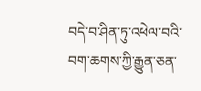བདེ་བ་ཤིན་ཏུ་འཕེལ་བའི་བག་ཆགས་ཀྱི་རྒྱུན་ཅན་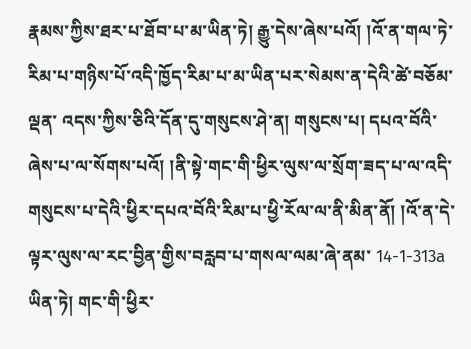རྣམས་ཀྱིས་ཐར་པ་ཐོབ་པ་མ་ཡིན་ཏེ། རྒྱུ་དེས་ཞེས་པའོ། །འོ་ན་གལ་ཏེ་རིམ་པ་གཉིས་པོ་འདི་ཁྱོད་རིམ་པ་མ་ཡིན་པར་སེམས་ན་དེའི་ཚེ་བཅོམ་ལྡན་ འདས་ཀྱིས་ཅིའི་དོན་དུ་གསུངས་ཤེ་ན། གསུངས་པ། དཔའ་བོའི་ཞེས་པ་ལ་སོགས་པའོ། །ནི་སྟེ་གང་གི་ཕྱིར་ལུས་ལ་སྲོག་ཟད་པ་ལ་འདི་གསུངས་པ་དེའི་ཕྱིར་དཔའ་བོའི་རིམ་པ་ཕྱི་རོལ་ལ་ནི་མིན་ནོ། །འོ་ན་དེ་ལྟར་ལུས་ལ་རང་བྱིན་གྱིས་བརླབ་པ་གསལ་ལམ་ཞེ་ནམ་ 14-1-313a ཡིན་ཏེ། གང་གི་ཕྱིར་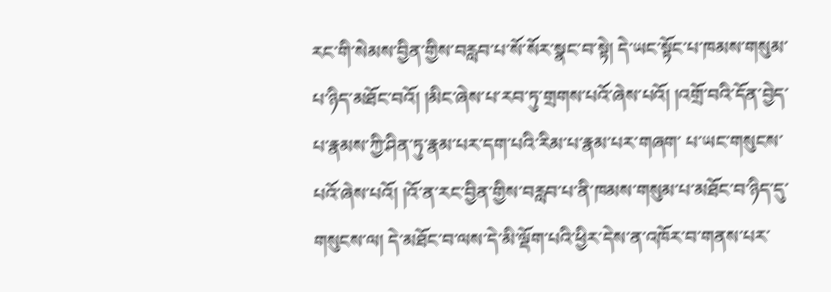རང་གི་སེམས་བྱིན་གྱིས་བརླབ་པ་སོ་སོར་སྣང་བ་སྟེ། དེ་ཡང་སྟོང་པ་ཁམས་གསུམ་པ་ཉིད་མཐོང་བའོ། །མིང་ཞེས་པ་རབ་ཏུ་གྲགས་པའོ་ཞེས་པའོ། །འགྲོ་བའི་དོན་བྱེད་པ་རྣམས་ཀྱི་ཤིན་ཏུ་རྣམ་པར་དག་པའི་རིམ་པ་རྣམ་པར་གཞག་ པ་ཡང་གསུངས་པའོ་ཞེས་པའོ། །འོ་ན་རང་བྱིན་གྱིས་བརླབ་པ་ནི་ཁམས་གསུམ་པ་མཐོང་བ་ཉིད་དུ་གསུངས་ལ། དེ་མཐོང་བ་ལས་དེ་མི་ལྡོག་པའི་ཕྱིར་དེས་ན་འཁོར་བ་གནས་པར་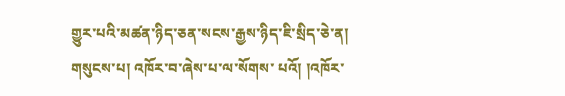གྱུར་པའི་མཚན་ཉིད་ཅན་སངས་རྒྱས་ཉིད་ཇི་སྲིད་ཅེ་ན། གསུངས་པ། འཁོར་བ་ཞེས་པ་ལ་སོགས་ པའོ། །འཁོར་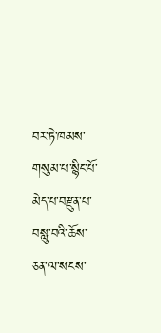བར་ཏེ་ཁམས་གསུམ་པ་སྙིང་པོ་མེད་པ་བརྫུན་པ་བསླུ་བའི་ཆོས་ཅན་ལ་སངས་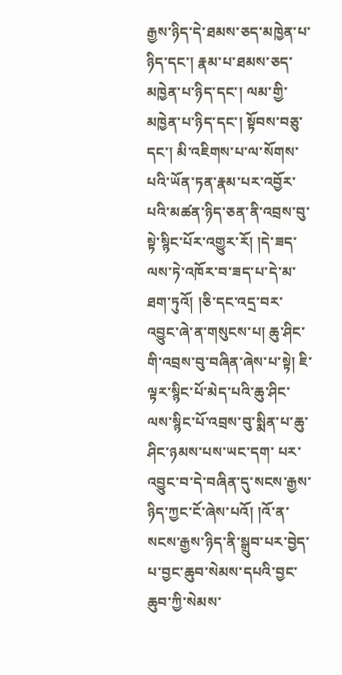རྒྱས་ཉིད་དེ་ཐམས་ཅད་མཁྱེན་པ་ཉིད་དང་། རྣམ་པ་ཐམས་ཅད་མཁྱེན་པ་ཉིད་དང་། ལམ་གྱི་མཁྱེན་པ་ཉིད་དང་། སྟོབས་བཅུ་དང་། མི་འཇིགས་པ་ལ་སོགས་པའི་ཡོན་ཏན་རྣམ་པར་འབྱོར་ པའི་མཚན་ཉིད་ཅན་ནི་འབྲས་བུ་སྟེ་སྙིང་པོར་འགྱུར་རོ། །དེ་ཟད་ལས་ཏེ་འཁོར་བ་ཟད་པ་དེ་མ་ཐག་ཏུའོ། །ཅི་དང་འདྲ་བར་འབྱུང་ཞེ་ན་གསུངས་པ། ཆུ་ཤིང་གི་འབྲས་བུ་བཞིན་ཞེས་པ་སྟེ། ཇི་ལྟར་སྙིང་པོ་མེད་པའི་ཆུ་ཤིང་ལས་སྙིང་པོ་འབྲས་བུ་སྨིན་པ་ཆུ་ཤིང་ཉམས་པས་ཡང་དག་ པར་འབྱུང་བ་དེ་བཞིན་དུ་སངས་རྒྱས་ཉིད་ཀྱང་ངོ་ཞེས་པའོ། །འོ་ན་སངས་རྒྱས་ཉིད་ནི་སྒྲུབ་པར་བྱེད་པ་བྱང་ཆུབ་སེམས་དཔའི་བྱང་ཆུབ་ཀྱི་སེམས་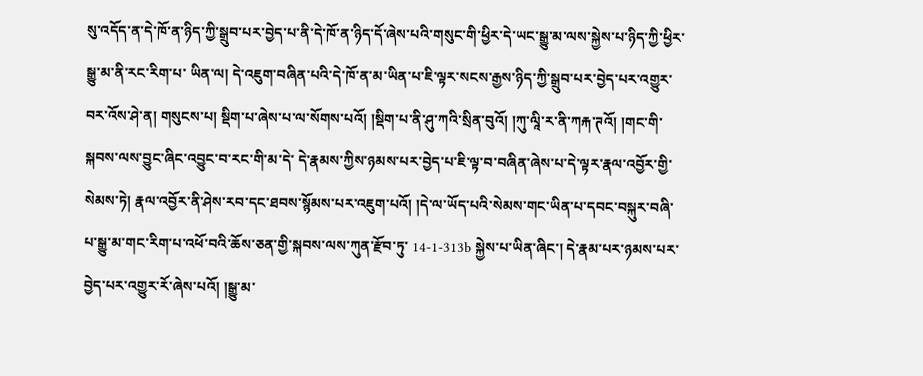སུ་འདོད་ན་དེ་ཁོ་ན་ཉིད་ཀྱི་སྒྲུབ་པར་བྱེད་པ་ནི་དེ་ཁོ་ན་ཉིད་དོ་ཞེས་པའི་གསུང་གི་ཕྱིར་དེ་ཡང་སྒྱུ་མ་ལས་སྐྱེས་པ་ཉིད་ཀྱི་ཕྱིར་སྒྱུ་མ་ནི་རང་རིག་པ་ ཡིན་ལ། དེ་འཇུག་བཞིན་པའི་དེ་ཁོ་ན་མ་ཡིན་པ་ཇི་ལྟར་སངས་རྒྱས་ཉིད་ཀྱི་སྒྲུབ་པར་བྱེད་པར་འགྱུར་བར་འོས་ཤེ་ན། གསུངས་པ། སྡིག་པ་ཞེས་པ་ལ་སོགས་པའོ། །སྡིག་པ་ནི་ཤུ་ཀའི་སྲིན་བུའོ། །ཀུ་ལཱི་ར་ནི་ཀརྐ་ཊའོ། །གང་གི་སྐབས་ལས་བྱུང་ཞིང་འབྱུང་བ་རང་གི་མ་དེ་ དེ་རྣམས་ཀྱིས་ཉམས་པར་བྱེད་པ་ཇི་ལྟ་བ་བཞིན་ཞེས་པ་དེ་ལྟར་རྣལ་འབྱོར་གྱི་སེམས་ཏེ། རྣལ་འབྱོར་ནི་ཤེས་རབ་དང་ཐབས་སྙོམས་པར་འཇུག་པའོ། །དེ་ལ་ཡོད་པའི་སེམས་གང་ཡིན་པ་དབང་བསྐུར་བཞི་པ་སྒྱུ་མ་གང་རིག་པ་འཕོ་བའི་ཆོས་ཅན་གྱི་སྐབས་ལས་ཀུན་རྫོབ་ཏུ་ 14-1-313b སྐྱེས་པ་ཡིན་ཞིང་། དེ་རྣམ་པར་ཉམས་པར་བྱེད་པར་འགྱུར་རོ་ཞེས་པའོ། །སྒྱུ་མ་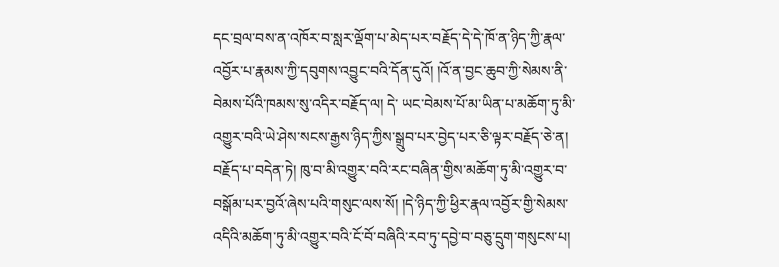དང་བྲལ་བས་ན་འཁོར་བ་སླར་ལྡོག་པ་མེད་པར་བརྗོད་དེ་དེ་ཁོ་ན་ཉིད་ཀྱི་རྣལ་འབྱོར་པ་རྣམས་ཀྱི་དབུགས་འབྱུང་བའི་དོན་དུའོ། །འོ་ན་བྱང་ཆུབ་ཀྱི་སེམས་ནི་བེམས་པོའི་ཁམས་སུ་འདིར་བརྗོད་ལ། དེ་ ཡང་བེམས་པོ་མ་ཡིན་པ་མཆོག་ཏུ་མི་འགྱུར་བའི་ཡེ་ཤེས་སངས་རྒྱས་ཉིད་ཀྱིས་སྒྲུབ་པར་བྱེད་པར་ཅི་ལྟར་བརྗོད་ཅེ་ན། བརྗོད་པ་བདེན་ཏེ། ཁུ་བ་མི་འགྱུར་བའི་རང་བཞིན་གྱིས་མཆོག་ཏུ་མི་འགྱུར་བ་བསྒོམ་པར་བྱའོ་ཞེས་པའི་གསུང་ལས་སོ། །དེ་ཉིད་ཀྱི་ཕྱིར་རྣལ་འབྱོར་གྱི་སེམས་ འདིའི་མཆོག་ཏུ་མི་འགྱུར་བའི་ངོ་བོ་བཞིའི་རབ་ཏུ་དབྱེ་བ་བཅུ་དྲུག་གསུངས་པ།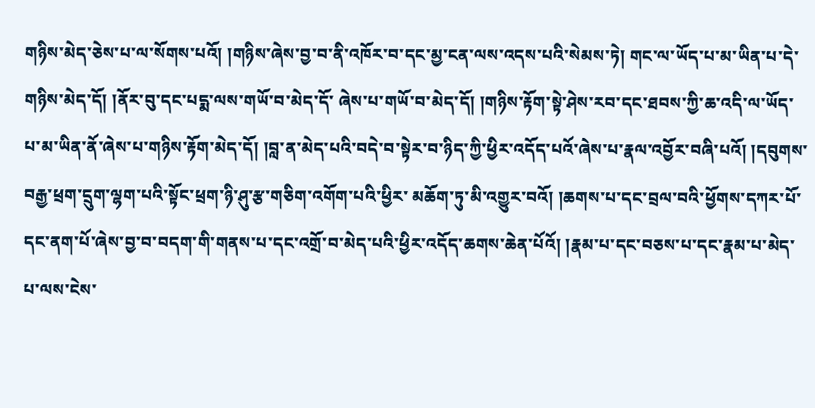གཉིས་མེད་ཅེས་པ་ལ་སོགས་པའོ། །གཉིས་ཞེས་བྱ་བ་ནི་འཁོར་བ་དང་མྱ་ངན་ལས་འདས་པའི་སེམས་ཏེ། གང་ལ་ཡོད་པ་མ་ཡིན་པ་དེ་གཉིས་མེད་དོ། །ནོར་བུ་དང་པདྨ་ལས་གཡོ་བ་མེད་དོ་ ཞེས་པ་གཡོ་བ་མེད་དོ། །གཉིས་རྟོག་སྟེ་ཤེས་རབ་དང་ཐབས་ཀྱི་ཆ་འདི་ལ་ཡོད་པ་མ་ཡིན་ནོ་ཞེས་པ་གཉིས་རྟོག་མེད་དོ། །བླ་ན་མེད་པའི་བདེ་བ་སྟེར་བ་ཉིད་ཀྱི་ཕྱིར་འདོད་པའོ་ཞེས་པ་རྣལ་འབྱོར་བཞི་པའོ། །དབུགས་བརྒྱ་ཕྲག་དྲུག་ལྷག་པའི་སྟོང་ཕྲག་ཉི་ཤུ་རྩ་གཅིག་འགོག་པའི་ཕྱིར་ མཆོག་ཏུ་མི་འགྱུར་བའོ། །ཆགས་པ་དང་བྲལ་བའི་ཕྱོགས་དཀར་པོ་དང་ནག་པོ་ཞེས་བྱ་བ་བདག་གི་གནས་པ་དང་འགྲོ་བ་མེད་པའི་ཕྱིར་འདོད་ཆགས་ཆེན་པོའོ། །རྣམ་པ་དང་བཅས་པ་དང་རྣམ་པ་མེད་པ་ལས་ངེས་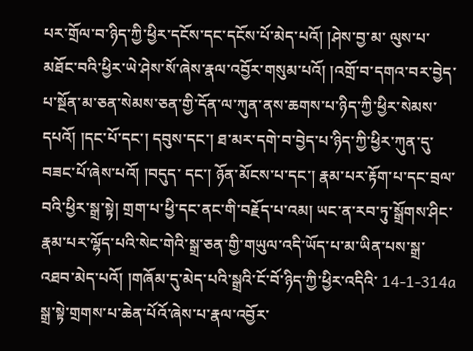པར་གྲོལ་བ་ཉིད་ཀྱི་ཕྱིར་དངོས་དང་དངོས་པོ་མེད་པའོ། །ཤེས་བྱ་མ་ ལུས་པ་མཐོང་བའི་ཕྱིར་ཡེ་ཤེས་སོ་ཞེས་རྣལ་འབྱོར་གསུམ་པའོ། །འགྲོ་བ་དགའ་བར་བྱེད་པ་སྔོན་མ་ཅན་སེམས་ཅན་གྱི་དོན་ལ་ཀུན་ནས་ཆགས་པ་ཉིད་ཀྱི་ཕྱིར་སེམས་དཔའོ། །དང་པོ་དང་། དབུས་དང་། ཐ་མར་དགེ་བ་བྱེད་པ་ཉིད་ཀྱི་ཕྱིར་ཀུན་དུ་བཟང་པོ་ཞེས་པའོ། །བདུད་ དང་། ཉོན་མོངས་པ་དང་། རྣམ་པར་རྟོག་པ་དང་བྲལ་བའི་ཕྱིར་སྒྲ་སྟེ། གྲག་པ་ཕྱི་དང་ནང་གི་བརྗོད་པ་འམ། ཡང་ན་རབ་ཏུ་སྒྲོགས་ཤིང་རྣམ་པར་ལྷོད་པའི་སེང་གེའི་སྒྲ་ཅན་གྱི་གཡུལ་འདི་ཡོད་པ་མ་ཡིན་པས་སྒྲ་འཐབ་མེད་པའོ། །གཞོམ་དུ་མེད་པའི་སྒྲའི་ངོ་བོ་ཉིད་ཀྱི་ཕྱིར་འདིའི་ 14-1-314a སྒྲ་སྟེ་གྲགས་པ་ཆེན་པོའོ་ཞེས་པ་རྣལ་འབྱོར་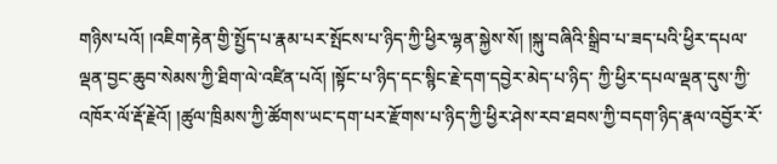གཉིས་པའོ། །འཇིག་རྟེན་གྱི་སྤྱོད་པ་རྣམ་པར་སྤོངས་པ་ཉིད་ཀྱི་ཕྱིར་ལྷན་སྐྱེས་སོ། །སྐུ་བཞིའི་སྒྲིབ་པ་ཟད་པའི་ཕྱིར་དཔལ་ལྡན་བྱང་ཆུབ་སེམས་ཀྱི་ཐིག་ལེ་འཛིན་པའོ། །སྟོང་པ་ཉིད་དང་སྙིང་རྗེ་དག་དབྱེར་མེད་པ་ཉིད་ ཀྱི་ཕྱིར་དཔལ་ལྡན་དུས་ཀྱི་འཁོར་ལོ་རྡོ་རྗེའོ། །ཚུལ་ཁྲིམས་ཀྱི་ཚོགས་ཡང་དག་པར་རྫོགས་པ་ཉིད་ཀྱི་ཕྱིར་ཤེས་རབ་ཐབས་ཀྱི་བདག་ཉིད་རྣལ་འབྱོར་རོ་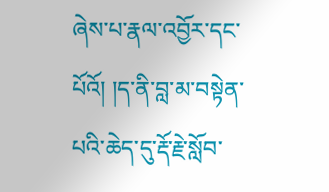ཞེས་པ་རྣལ་འབྱོར་དང་པོའོ། །ད་ནི་བླ་མ་བསྟེན་པའི་ཆེད་དུ་རྡོ་རྗེ་སློབ་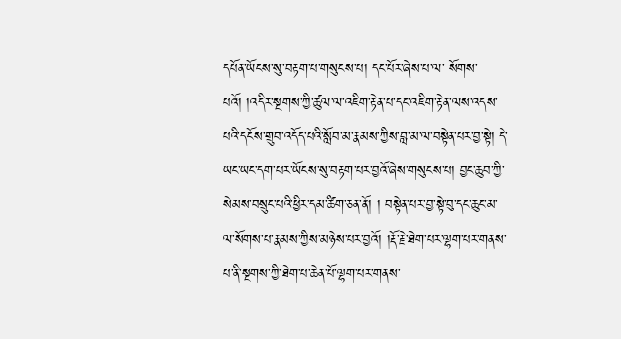དཔོན་ཡོངས་སུ་བརྟག་པ་གསུངས་པ། དང་པོར་ཞེས་པ་ལ་ སོགས་པའོ། །འདིར་སྔགས་ཀྱི་ཚུལ་ལ་འཇིག་རྟེན་པ་དང་འཇིག་རྟེན་ལས་འདས་པའི་དངོས་གྲུབ་འདོད་པའི་སློབ་མ་རྣམས་ཀྱིས་བླ་མ་ལ་བསྟེན་པར་བྱ་སྟེ། དེ་ཡང་ཡང་དག་པར་ཡོངས་སུ་བརྟག་པར་བྱའོ་ཞེས་གསུངས་པ། བྱང་ཆུབ་ཀྱི་སེམས་བསྲུང་པའི་ཕྱིར་དམ་ཚིག་ཅན་ནོ། ། བསྟེན་པར་བྱ་སྟེ་བུ་དང་ཆུང་མ་ལ་སོགས་པ་རྣམས་ཀྱིས་མཉེས་པར་བྱའོ། །རྡོ་རྗེ་ཐེག་པར་ལྷག་པར་གནས་པ་ནི་སྔགས་ཀྱི་ཐེག་པ་ཆེན་པོ་ལྷག་པར་གནས་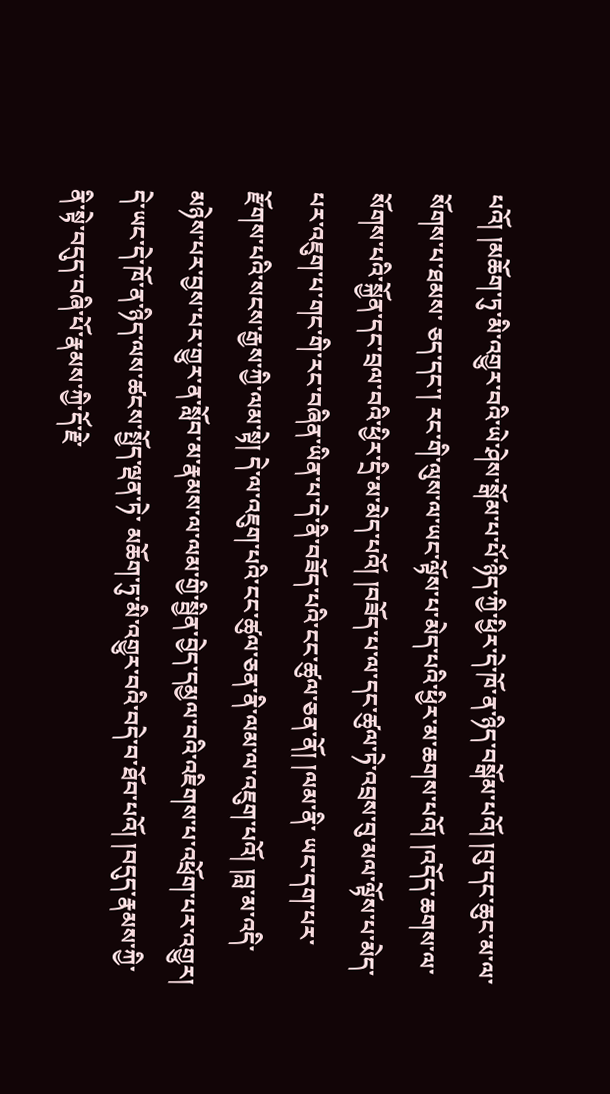པའོ། །མཆོག་ཏུ་མི་འགྱུར་བའི་ཡེ་ཤེས་སྒོམ་པ་པོ་ཉིད་ཀྱི་ཕྱིར་དེ་ཁོ་ན་ཉིད་བསྒོམ་པའོ། །བུ་དང་ཆུང་མ་ལ་སོགས་པ་ཐམས་ ཅད་དང་། རང་གི་ལུས་ལ་ཡང་ལྟོས་པ་མེད་པའི་ཕྱིར་མ་ཆགས་པའོ། །འདོད་ཆགས་ལ་སོགས་པའི་སྐྱོན་དང་བྲལ་བའི་ཕྱིར་དྲི་མ་མེད་པའོ། །བཟོད་པ་ལ་དང་ཚུལ་ཏེ་འབྲས་བུ་མལ་ལྟོས་པ་མེད་པར་འཇུག་པ་གང་གི་རང་བཞིན་ཡིན་པ་དེ་ནི་བཟོད་པའི་ངང་ཚུལ་ཅན་ནོ། །ལམ་ནི་ ཡང་དག་པར་རྫོགས་པའི་སངས་རྒྱས་ཀྱི་ལམ་སྟེ། དེ་ལ་འཇུག་པའི་ངང་ཚུལ་ཅན་ནི་ལམ་ལ་འཇུག་པའོ། །བླ་མ་འདི་མཉེས་པར་བྱས་པར་གྱུར་ན་སློབ་མ་རྣམས་ལ་ལམ་གྱི་སྦྱིན་བྱེད་དམྱལ་བའི་འཇིགས་པ་འཕྲོག་པར་འགྱུར། དེ་ཡང་དེ་ཁོ་ན་ཉིད་ལས་ཚངས་སྤྱོད་ལྡན་ཏེ་ མཆོག་ཏུ་མི་འགྱུར་བའི་བདེ་བ་ཐོབ་པའོ། །བདུད་རྣམས་ཀྱི་ནི་སྟེ་བདུད་བཞི་པོ་རྣམས་ཀྱི་དོ་རྗེ་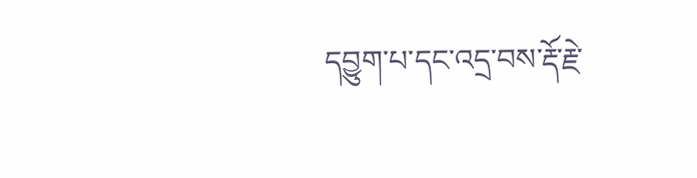དབྱུག་པ་དང་འདྲ་བས་རྡོ་རྗེ་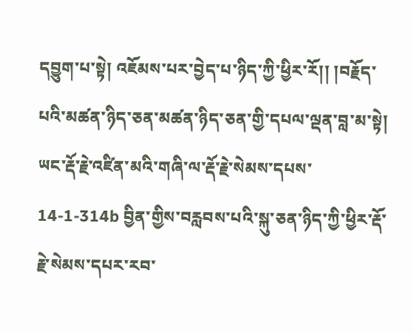དབྱུག་པ་སྟེ། འཇོམས་པར་བྱེད་པ་ཉིད་ཀྱི་ཕྱིར་རོ།། །བརྗོད་པའི་མཚན་ཉིད་ཅན་མཚན་ཉིད་ཅན་གྱི་དཔལ་ལྡན་བླ་མ་སྟེ། ཡང་རྡོ་རྗེ་འཛིན་མའི་གཞི་ལ་རྡོ་རྗེ་སེམས་དཔས་ 14-1-314b བྱིན་གྱིས་བརླབས་པའི་སྐུ་ཅན་ཉིད་ཀྱི་ཕྱིར་རྡོ་རྗེ་སེམས་དཔར་རབ་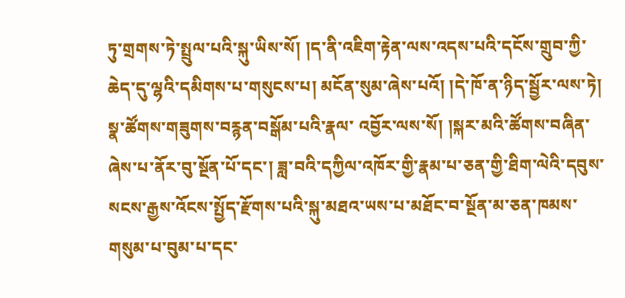ཏུ་གྲགས་ཏེ་སྤྲུལ་པའི་སྐུ་ཡིས་སོ། །ད་ནི་འཇིག་རྟེན་ལས་འདས་པའི་དངོས་གྲུབ་ཀྱི་ཆེད་དུ་ལྷའི་དམིགས་པ་གསུངས་པ། མངོན་སུམ་ཞེས་པའོ། །དེ་ཁོ་ན་ཉིད་སྦྱོར་ལས་ཏེ། སྣ་ཚོགས་གཟུགས་བརྙན་བསྒོམ་པའི་རྣལ་ འབྱོར་ལས་སོ། །སྐར་མའི་ཚོགས་བཞིན་ཞེས་པ་ནོར་བུ་སྔོན་པོ་དང་། ཟླ་བའི་དཀྱིལ་འཁོར་གྱི་རྣམ་པ་ཅན་གྱི་ཐིག་ལེའི་དབུས་སངས་རྒྱས་འོངས་སྤྱོད་རྫོགས་པའི་སྐུ་མཐའ་ཡས་པ་མཐོང་བ་སྔོན་མ་ཅན་ཁམས་གསུམ་པ་བུམ་པ་དང་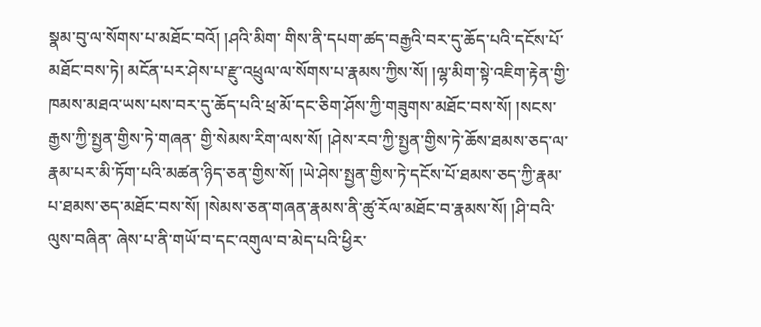སྣམ་བུ་ལ་སོགས་པ་མཐོང་བའོ། །ཤའི་མིག་ གིས་ནི་དཔག་ཚད་བརྒྱའི་བར་དུ་ཆོད་པའི་དངོས་པོ་མཐོང་བས་ཏེ། མངོན་པར་ཤེས་པ་རྫུ་འཕྲུལ་ལ་སོགས་པ་རྣམས་ཀྱིས་སོ། །ལྷ་མིག་སྟེ་འཇིག་རྟེན་གྱི་ཁམས་མཐའ་ཡས་པས་བར་དུ་ཆོད་པའི་ཕྲ་མོ་དང་ཅིག་ཤོས་ཀྱི་གཟུགས་མཐོང་བས་སོ། །སངས་རྒྱས་ཀྱི་སྤྱན་གྱིས་ཏེ་གཞན་ གྱི་སེམས་རིག་ལས་སོ། །ཤེས་རབ་ཀྱི་སྤྱན་གྱིས་ཏེ་ཆོས་ཐམས་ཅད་ལ་རྣམ་པར་མི་ཏོག་པའི་མཚན་ཉིད་ཅན་གྱིས་སོ། །ཡེ་ཤེས་སྤྱན་གྱིས་ཏེ་དངོས་པོ་ཐམས་ཅད་ཀྱི་རྣམ་པ་ཐམས་ཅད་མཐོང་བས་སོ། །སེམས་ཅན་གཞན་རྣམས་ནི་ཚུ་རོལ་མཐོང་བ་རྣམས་སོ། །ཤི་བའི་ལུས་བཞིན་ ཞེས་པ་ནི་གཡོ་བ་དང་འགུལ་བ་མེད་པའི་ཕྱིར་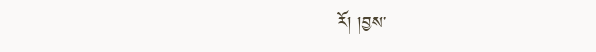རོ། །བྱས་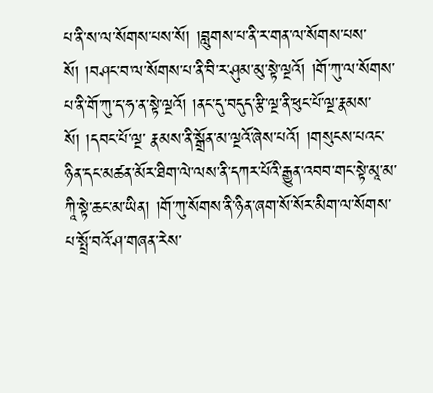པ་ནི་ས་ལ་སོགས་པས་སོ། །བླུགས་པ་ནི་ར་གན་ལ་སོགས་པས་སོ། །བཤང་བ་ལ་སོགས་པ་ནི་བི་ར་ཤུམ་མུ་སྟེ་ལྔའོ། །གོ་ཀུ་ལ་སོགས་པ་ནི་གོ་ཀུ་ད་ཧ་ན་སྟེ་ལྔའོ། །ནང་དུ་བདུད་རྩི་ལྔ་ནི་ཕུང་པོ་ལྔ་རྣམས་སོ། །དབང་པོ་ལྔ་ རྣམས་ནི་སྒྲོན་མ་ལྔའོ་ཞེས་པའོ། །གསུངས་པའང་ཉིན་དང་མཚན་མོར་ཐིག་ལེ་ལས་ནི་དཀར་པོའི་རྒྱུན་འབབ་གང་སྟེ་མཱ་མ་ཀཱི་སྟེ་ཆང་མ་ཡིན། །གོ་ཀུ་སོགས་ནི་ཉིན་ཞག་སོ་སོར་མིག་ལ་སོགས་པ་སྤྲོ་བའོ་ཤ་གཞན་རེས་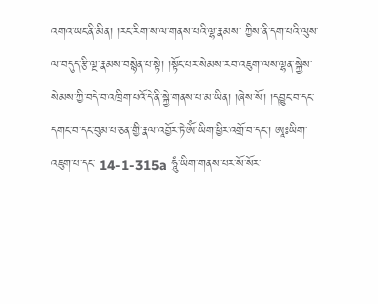འགའ་ཡང་ནི་མིན། །རང་རིག་ས་ལ་གནས་པའི་ལྷ་རྣམས་ ཀྱིས་ནི་དག་པའི་ལུས་ལ་བདུད་རྩི་ལྔ་རྣམས་བསྙེན་པ་སྟེ། །སྟོང་པར་སེམས་རབ་འཇུག་ལས་ལྷན་སྐྱེས་སེམས་ཀྱི་བདེ་བ་འཁྲིག་པའོ་དེ་ནི་སྐྱེ་གནས་པ་མ་ཡིན། །ཞེས་སོ། །དབྱུང་བ་དང་དགང་བ་དང་བུམ་པ་ཅན་གྱི་རྣལ་འབྱོར་ཏེ་ཨོཾ་ཡིག་ཕྱིར་འགྲོ་བ་དང་། ཨཱཿཡིག་འཇུག་པ་དང་ 14-1-315a ཧཱུཾ་ཡིག་གནས་པར་སོ་སོར་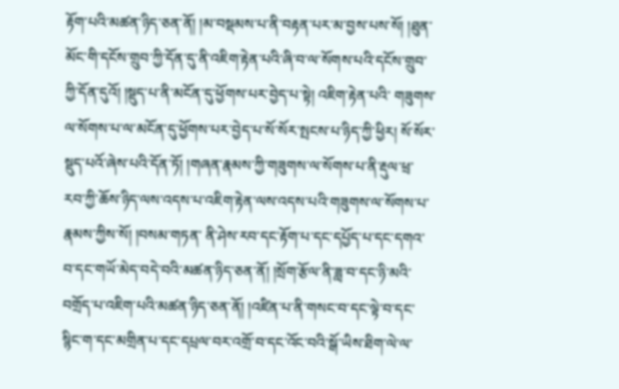རྟོག་པའི་མཚན་ཉིད་ཅན་ནོ། །མ་བསྡམས་པ་ནི་བརྟན་པར་མ་བྱས་པས་སོ། །ཐུན་མོང་གི་དངོས་གྲུབ་ཀྱི་དོན་དུ་ནི་འཇིག་རྟེན་པའི་ཞི་བ་ལ་སོགས་པའི་དངོས་གྲུབ་ཀྱི་དོན་དུའོ། །སྡུད་པ་ནི་མངོན་དུ་ཕྱོགས་པར་བྱེད་པ་སྟེ། འཇིག་རྟེན་པའི་ གཟུགས་ལ་སོགས་པ་ལ་མངོན་དུ་ཕྱོགས་པར་བྱེད་པ་སོ་སོར་སྤངས་པ་ཉིད་ཀྱི་ཕྱིར། སོ་སོར་སྡུད་པའོ་ཞེས་པའི་དོན་ཏོ། །གཞན་རྣམས་ཀྱི་གཟུགས་ལ་སོགས་པ་ནི་རྡུལ་ཕྲ་རབ་ཀྱི་ཆོས་ཉིད་ལས་འདས་པ་འཇིག་རྟེན་ལས་འདས་པའི་གཟུགས་ལ་སོགས་པ་རྣམས་ཀྱིས་སོ། །བསམ་གཏན་ ནི་ཤེས་རབ་དང་རྟོག་པ་དང་དཔྱོད་པ་དང་དགའ་བ་དང་གཡོ་མེད་བདེ་བའི་མཚན་ཉིད་ཅན་ནོ། །སྲོག་རྩོལ་ནི་ཟླ་བ་དང་ཉི་མའི་བགྲོད་པ་འཇིག་པའི་མཚན་ཉིད་ཅན་ནོ། །འཛིན་པ་ནི་གསང་བ་དང་ལྟེ་བ་དང་སྙིང་ག་དང་མགྲིན་པ་དང་དཔྲལ་བར་འགྲོ་བ་དང་འོང་བའི་སྒོ་ཡིས་ཐིག་ལེ་ལ་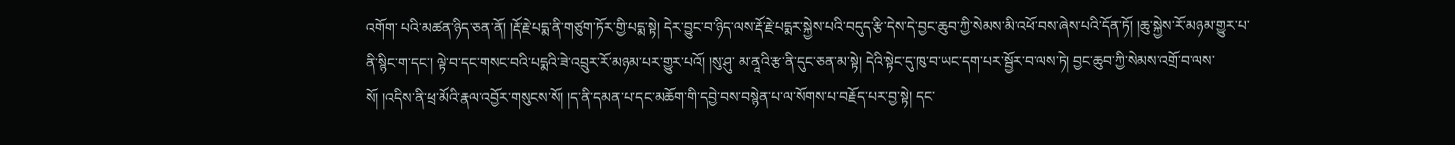འགོག་ པའི་མཚན་ཉིད་ཅན་ནོ། །རྡོ་རྗེ་པདྨ་ནི་གཙུག་ཏོར་གྱི་པདྨ་སྟེ། དེར་བྱུང་བ་ཉིད་ལས་རྡོ་རྗེ་པདྨར་སྐྱེས་པའི་བདུད་རྩི་དེས་དེ་བྱང་ཆུབ་ཀྱི་སེམས་མི་འཕོ་བས་ཞེས་པའི་དོན་ཏོ། །ཆུ་སྐྱེས་རོ་མཉམ་གྱུར་པ་ནི་སྙིང་ག་དང་། ལྟེ་བ་དང་གསང་བའི་པདྨའི་ཟེ་འབྲུར་རོ་མཉམ་པར་གྱུར་པའོ། །སུ་ཤུ་ མ་ནཱའི་རྩ་ནི་དུང་ཅན་མ་སྟེ། དེའི་སྟེང་དུ་ཁུ་བ་ཡང་དག་པར་སྦྱོར་བ་ལས་ཏེ། བྱང་ཆུབ་ཀྱི་སེམས་འགྲོ་བ་ལས་སོ། །འདིས་ནི་ཕྲ་མོའི་རྣལ་འབྱོར་གསུངས་སོ། །ད་ནི་དམན་པ་དང་མཆོག་གི་དབྱེ་བས་བསྙེན་པ་ལ་སོགས་པ་བརྗོད་པར་བྱ་སྟེ། དང་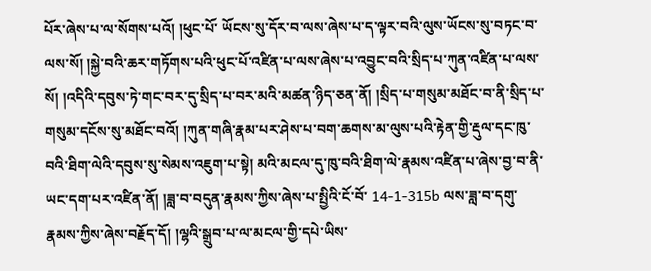པོར་ཞེས་པ་ལ་སོགས་པའོ། །ཕུང་པོ་ ཡོངས་སུ་དོར་བ་ལས་ཞེས་པ་ད་ལྟར་བའི་ལུས་ཡོངས་སུ་བཏང་བ་ལས་སོ། །སྐྱེ་བའི་ཆར་གཏོགས་པའི་ཕུང་པོ་འཛིན་པ་ལས་ཞེས་པ་འབྱུང་བའི་སྲིད་པ་ཀུན་འཛིན་པ་ལས་སོ། །འདིའི་དབུས་ཏེ་གང་བར་དུ་སྲིད་པ་བར་མའི་མཚན་ཉིད་ཅན་ནོ། །སྲིད་པ་གསུམ་མཐོང་བ་ནི་སྲིད་པ་གསུམ་དངོས་སུ་མཐོང་བའོ། །ཀུན་གཞི་རྣམ་པར་ཤེས་པ་བག་ཆགས་མ་ལུས་པའི་རྟེན་གྱི་རྡུལ་དང་ཁུ་བའི་ཐིག་ལེའི་དབུས་སུ་སེམས་འཇུག་པ་སྟེ། མའི་མངལ་དུ་ཁུ་བའི་ཐིག་ལེ་རྣམས་འཛིན་པ་ཞེས་བྱ་བ་ནི་ཡང་དག་པར་འཛིན་ནོ། །ཟླ་བ་བདུན་རྣམས་ཀྱིས་ཞེས་པ་སྤྱིའི་ངོ་བོ་ 14-1-315b ལས་ཟླ་བ་དགུ་རྣམས་ཀྱིས་ཞེས་བརྗོད་དོ། །ལྷའི་སྒྲུབ་པ་ལ་མངལ་གྱི་དཔེ་ཡིས་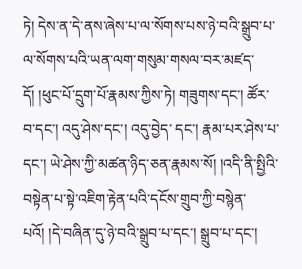ཏེ། དེས་ན་དེ་ནས་ཞེས་པ་ལ་སོགས་པས་ཉེ་བའི་སྒྲུབ་པ་ལ་སོགས་པའི་ཡན་ལག་གསུམ་གསལ་བར་མཛད་དོ། །ཕུང་པོ་དྲུག་པོ་རྣམས་ཀྱིས་ཏེ། གཟུགས་དང་། ཚོར་བ་དང་། འདུ་ཤེས་དང་། འདུ་བྱེད་ དང་། རྣམ་པར་ཤེས་པ་དང་། ཡེ་ཤེས་ཀྱི་མཚན་ཉིད་ཅན་རྣམས་སོ། །འདི་ནི་སྤྱིའི་བསྟེན་པ་སྟེ་འཇིག་རྟེན་པའི་དངོས་གྲུབ་ཀྱི་བསྙེན་པའོ། །དེ་བཞིན་དུ་ཉེ་བའི་སྒྲུབ་པ་དང་། སྒྲུབ་པ་དང་།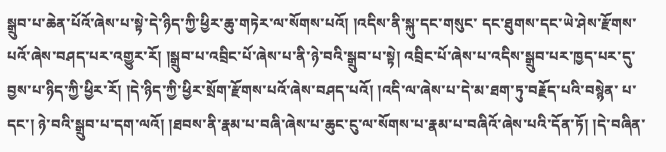སྒྲུབ་པ་ཆེན་པོའོ་ཞེས་པ་སྟེ་དེ་ཉིད་ཀྱི་ཕྱིར་ཆུ་གཏེར་ལ་སོགས་པའོ། །འདིས་ནི་སྐུ་དང་གསུང་ དང་ཐུགས་དང་ཡེ་ཤེས་རྫོགས་པའོ་ཞེས་བཤད་པར་འགྱུར་རོ། །སྒྲུབ་པ་འབྲིང་པོ་ཞེས་པ་ནི་ཉེ་བའི་སྒྲུབ་པ་སྟེ། འབྲིང་པོ་ཞེས་པ་འདིས་སྒྲུབ་པར་ཁྱད་པར་དུ་བྱས་པ་ཉིད་ཀྱི་ཕྱིར་རོ། །དེ་ཉིད་ཀྱི་ཕྱིར་སྲོག་རྫོགས་པའོ་ཞེས་བཤད་པའོ། །འདི་ལ་ཞེས་པ་དེ་མ་ཐག་ཏུ་བརྗོད་པའི་བསྙེན་ པ་དང་། ཉེ་བའི་སྒྲུབ་པ་དག་ལའོ། །ཐབས་ནི་རྣམ་པ་བཞི་ཞེས་པ་ཆུང་ངུ་ལ་སོགས་པ་རྣམ་པ་བཞིའོ་ཞེས་པའི་དོན་ཏོ། །དེ་བཞིན་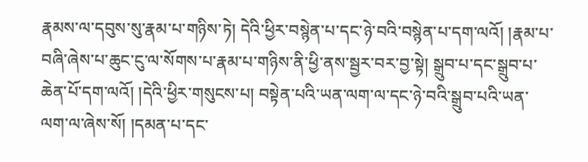རྣམས་ལ་དབུས་སུ་རྣམ་པ་གཉིས་ཏེ། དེའི་ཕྱིར་བསྙེན་པ་དང་ཉེ་བའི་བསྙེན་པ་དག་ལའོ། །རྣམ་པ་བཞི་ཞེས་པ་ཆུང་ངུ་ལ་སོགས་པ་རྣམ་པ་གཉིས་ནི་ཕྱི་ནས་སྦྱར་བར་བྱ་སྟེ། སྒྲུབ་པ་དང་སྒྲུབ་པ་ཆེན་པོ་དག་ལའོ། །དེའི་ཕྱིར་གསུངས་པ། བསྟེན་པའི་ཡན་ལག་ལ་དང་ཉེ་བའི་སྒྲུབ་པའི་ཡན་ལག་ལ་ཞེས་སོ། །དམན་པ་དང་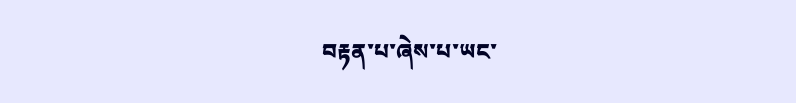བརྟན་པ་ཞེས་པ་ཡང་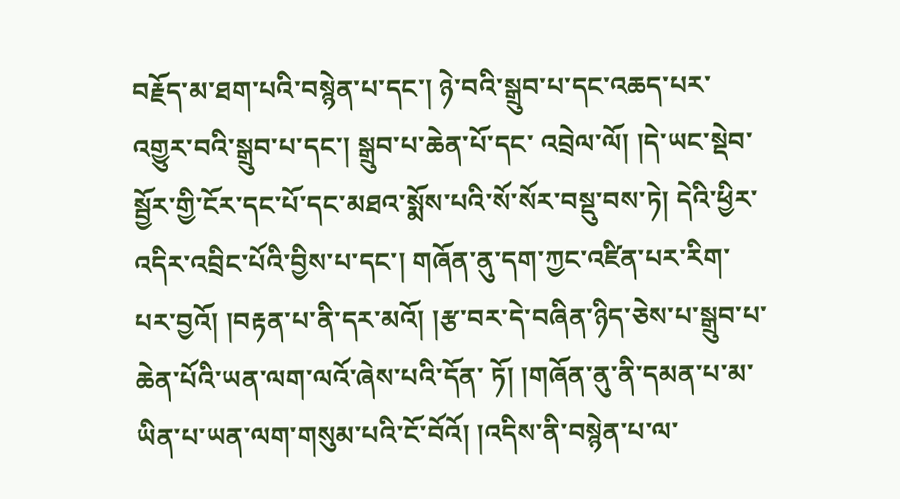བརྗོད་མ་ཐག་པའི་བསྙེན་པ་དང་། ཉེ་བའི་སྒྲུབ་པ་དང་འཆད་པར་འགྱུར་བའི་སྒྲུབ་པ་དང་། སྒྲུབ་པ་ཆེན་པོ་དང་ འབྲེལ་ལོ། །དེ་ཡང་སྡེབ་སྦྱོར་གྱི་ངོར་དང་པོ་དང་མཐའ་སྨོས་པའི་སོ་སོར་བསྡུ་བས་ཏེ། དེའི་ཕྱིར་འདིར་འབྲིང་པོའི་བྱིས་པ་དང་། གཞོན་ནུ་དག་ཀྱང་འཛིན་པར་རིག་པར་བྱའོ། །བརྟན་པ་ནི་དར་མའོ། །རྩ་བར་དེ་བཞིན་ཉིད་ཅེས་པ་སྒྲུབ་པ་ཆེན་པོའི་ཡན་ལག་ལའོ་ཞེས་པའི་དོན་ ཏོ། །གཞོན་ནུ་ནི་དམན་པ་མ་ཡིན་པ་ཡན་ལག་གསུམ་པའི་ངོ་བོའོ། །འདིས་ནི་བསྙེན་པ་ལ་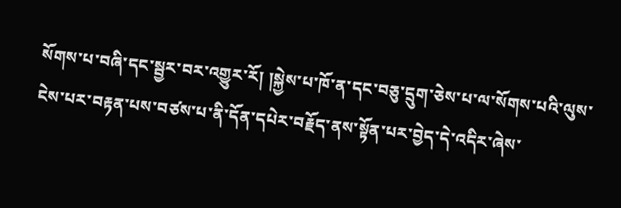སོགས་པ་བཞི་དང་སྦྱར་བར་འགྱུར་རོ། །སྐྱེས་པ་ཁོ་ན་དང་བཅུ་དྲུག་ཅེས་པ་ལ་སོགས་པའི་ལུས་ངེས་པར་བརྟན་པས་བཙས་པ་ནི་དོན་དཔེར་བརྗོད་ནས་སྟོན་པར་བྱེད་དེ་འདིར་ཞེས་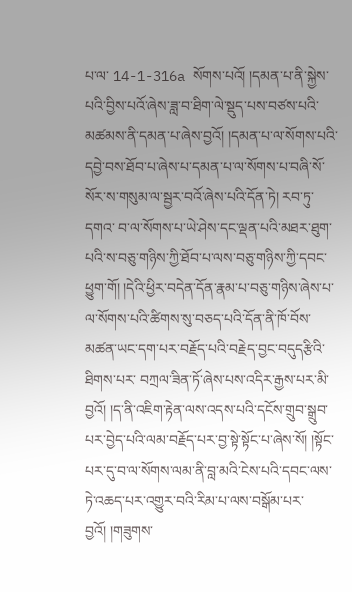པ་ལ་ 14-1-316a སོགས་པའོ། །དམན་པ་ནི་སྐྱེས་པའི་བྱིས་པའོ་ཞེས་ཟླ་བ་ཐིག་ལེ་སྡུད་པས་བཙས་པའི་མཚམས་ནི་དམན་པ་ཞེས་བྱའོ། །དམན་པ་ལ་སོགས་པའི་དབྱེ་བས་ཐོབ་པ་ཞེས་པ་དམན་པ་ལ་སོགས་པ་བཞི་སོ་སོར་ས་གསུམ་ལ་སྦྱར་བའོ་ཞེས་པའི་དོན་ཏེ། རབ་ཏུ་དགའ་ བ་ལ་སོགས་པ་ཡེ་ཤེས་དང་ལྡན་པའི་མཐར་ཐུག་པའི་ས་བཅུ་གཉིས་ཀྱི་ཐོབ་པ་ལས་བཅུ་གཉིས་ཀྱི་དབང་ཕྱུག་གོ། །དེའི་ཕྱིར་བདེན་དོན་རྣམ་པ་བཅུ་གཉིས་ཞེས་པ་ལ་སོགས་པའི་ཚིགས་སུ་བཅད་པའི་དོན་ནི་ཁོ་བོས་མཚན་ཡང་དག་པར་བརྗོད་པའི་བརྗེད་བྱང་བདུདརྩིའི་ཐིགས་པར་ བཀྲལ་ཟིན་ཏོ་ཞེས་པས་འདིར་རྒྱས་པར་མི་བྱའོ། །ད་ནི་འཇིག་རྟེན་ལས་འདས་པའི་དངོས་གྲུབ་སྒྲུབ་པར་བྱེད་པའི་ལམ་བརྗོད་པར་བྱ་སྟེ་སྟོང་པ་ཞེས་སོ། །སྟོང་པར་དུ་བ་ལ་སོགས་ལམ་ནི་བླ་མའི་ངེས་པའི་དབང་ལས་ཏེ་འཆད་པར་འགྱུར་བའི་རིམ་པ་ལས་བསྒོམ་པར་བྱའོ། །གཟུགས་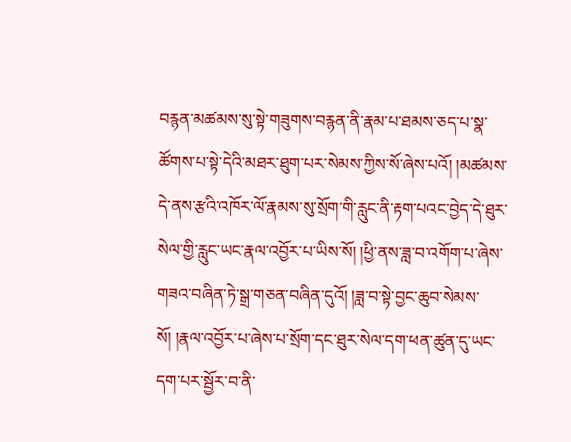བརྙན་མཚམས་སུ་སྟེ་གཟུགས་བརྙན་ནི་རྣམ་པ་ཐམས་ཅད་པ་སྣ་ཚོགས་པ་སྟེ་དེའི་མཐར་ཐུག་པར་སེམས་ཀྱིས་སོ་ཞེས་པའོ། །མཚམས་དེ་ནས་རྩའི་འཁོར་ལོ་རྣམས་སུ་སྲོག་གི་རླུང་ནི་རྟག་པའང་བྱེད་དེ་ཐུར་སེལ་གྱི་རླུང་ཡང་རྣལ་འབྱོར་པ་ཡིས་སོ། །ཕྱི་ནས་ཟླ་བ་འགོག་པ་ཞེས་ གཟའ་བཞིན་ཏེ་སྒྲ་གཅན་བཞིན་དུའོ། །ཟླ་བ་སྟེ་བྱང་ཆུབ་སེམས་སོ། །རྣལ་འབྱོར་པ་ཞེས་པ་སྲོག་དང་ཐུར་སེལ་དག་ཕན་ཚུན་དུ་ཡང་དག་པར་སྦྱོར་བ་ནི་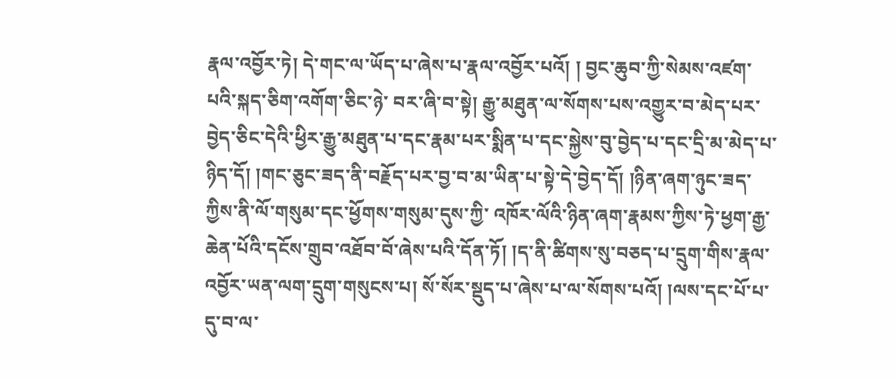རྣལ་འབྱོར་ཏེ། དེ་གང་ལ་ཡོད་པ་ཞེས་པ་རྣལ་འབྱོར་པའོ། ། བྱང་ཆུབ་ཀྱི་སེམས་འཛག་པའི་སྐད་ཅིག་འགོག་ཅིང་ཉེ་ བར་ཞི་བ་སྟེ། རྒྱུ་མཐུན་ལ་སོགས་པས་འགྱུར་བ་མེད་པར་བྱེད་ཅིང་དེའི་ཕྱིར་རྒྱུ་མཐུན་པ་དང་རྣམ་པར་སྨིན་པ་དང་སྐྱེས་བུ་བྱེད་པ་དང་དྲི་མ་མེད་པ་ཉིད་དོ། །གང་ཅུང་ཟད་ནི་བརྗོད་པར་བྱ་བ་མ་ཡིན་པ་སྟེ་དེ་བྱེད་དོ། །ཉིན་ཞག་ཉུང་ཟད་ཀྱིས་ནི་ལོ་གསུམ་དང་ཕྱོགས་གསུམ་དུས་ཀྱི་ འཁོར་ལོའི་ཉིན་ཞག་རྣམས་ཀྱིས་ཏེ་ཕྱག་རྒྱ་ཆེན་པོའི་དངོས་གྲུབ་འཐོབ་བོ་ཞེས་པའི་དོན་ཏོ། །ད་ནི་ཚིགས་སུ་བཅད་པ་དྲུག་གིས་རྣལ་འབྱོར་ཡན་ལག་དྲུག་གསུངས་པ། སོ་སོར་སྡུད་པ་ཞེས་པ་ལ་སོགས་པའོ། །ལས་དང་པོ་པ་དུ་བ་ལ་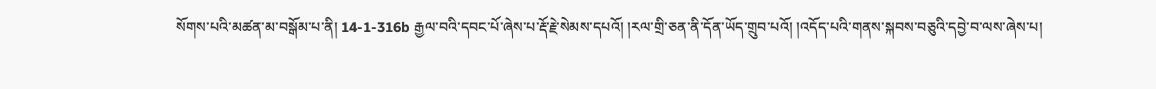སོགས་པའི་མཚན་མ་བསྒོམ་པ་ནི། 14-1-316b རྒྱལ་བའི་དབང་པོ་ཞེས་པ་རྡོ་རྗེ་སེམས་དཔའོ། །རལ་གྲི་ཅན་ནི་དོན་ཡོད་གྲུབ་པའོ། །འདོད་པའི་གནས་སྐབས་བཅུའི་དབྱེ་བ་ལས་ཞེས་པ།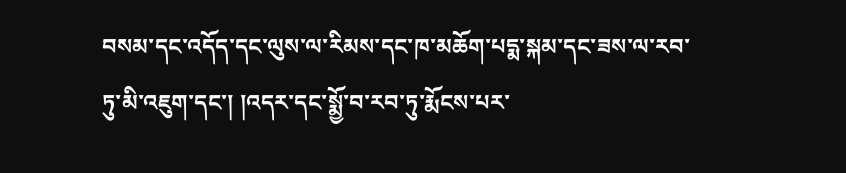བསམ་དང་འདོད་དང་ལུས་ལ་རིམས་དང་ཁ་མཆོག་པདྨ་སྐམ་དང་ཟས་ལ་རབ་ཏུ་མི་འཇུག་དང་། །འདར་དང་སྨྱོ་བ་རབ་ཏུ་རྨོངས་པར་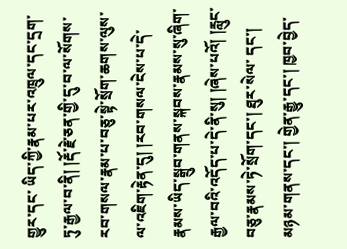གྱུར་དང་ ཡིད་ཀྱི་རྣམ་པར་འཁྲུལ་དང་དྲག་ཏུ་རྒྱལ་བ་ནི། །རྡོ་རྗེ་ཅན་གྱི་དུ་བ་ལ་སོགས་རབ་གསལ་རྣམ་པ་བཅུ་སྟེ་སྲོག་ཆགས་ལུས་ལ་འཇིག་རྟེན་དུ། །རབ་གསལ་ངེས་པ་དེ་རྣམས་ཡིད་སྒྲུབ་གནས་སྐབས་རྣམས་སུ་ཞིག་རྒྱལ་བའི་འདོད་པ་དེ་ནི་སུ། །ཞེས་པའོ། །རླུང་བཅུ་རྣམས་ཏེ་སྲོག་དང་། ཐུར་སེལ་ དང་། མཉམ་གནས་དང་། གྱེན་རྒྱུ་དང་། ཁྱབ་བྱེད་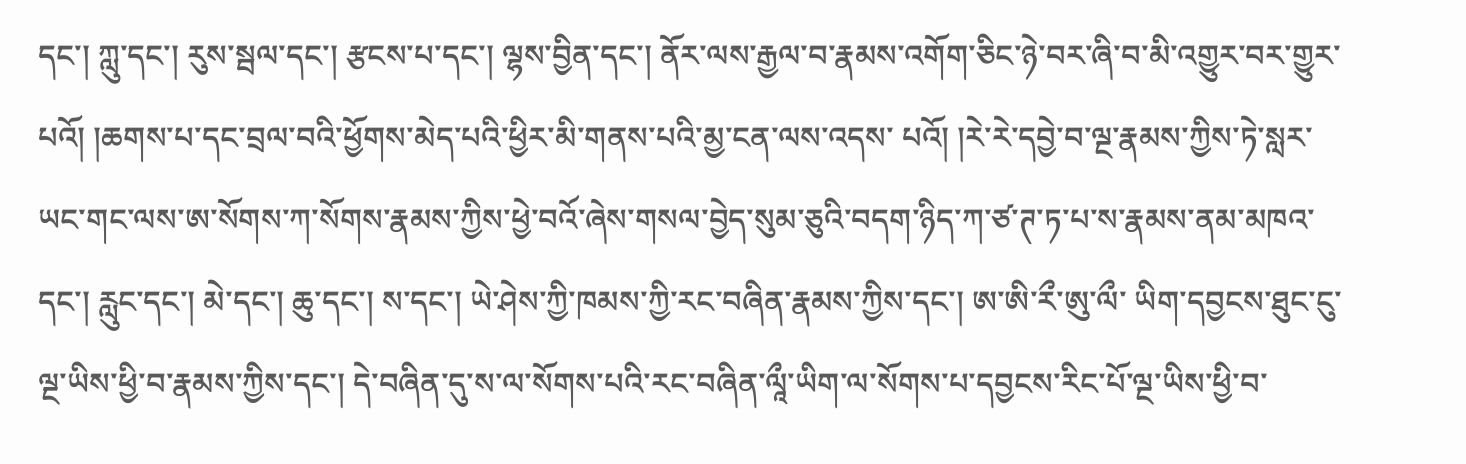དང་། ཀླུ་དང་། རུས་སྦལ་དང་། རྩངས་པ་དང་། ལྷས་བྱིན་དང་། ནོར་ལས་རྒྱལ་བ་རྣམས་འགོག་ཅིང་ཉེ་བར་ཞི་བ་མི་འགྱུར་བར་གྱུར་པའོ། །ཆགས་པ་དང་བྲལ་བའི་ཕྱོགས་མེད་པའི་ཕྱིར་མི་གནས་པའི་མྱ་ངན་ལས་འདས་ པའོ། །རེ་རེ་དབྱེ་བ་ལྔ་རྣམས་ཀྱིས་ཏེ་སླར་ཡང་གང་ལས་ཨ་སོགས་ཀ་སོགས་རྣམས་ཀྱིས་ཕྱེ་བའོ་ཞེས་གསལ་བྱེད་སུམ་ཅུའི་བདག་ཉིད་ཀ་ཙ་ཊ་ཏ་པ་ས་རྣམས་ནམ་མཁའ་དང་། རླུང་དང་། མེ་དང་། ཆུ་དང་། ས་དང་། ཡེ་ཤེས་ཀྱི་ཁམས་ཀྱི་རང་བཞིན་རྣམས་ཀྱིས་དང་། ཨ་ཨི་རྀ་ཨུ་ལྀ་ ཡིག་དབྱངས་ཐུང་ངུ་ལྔ་ཡིས་ཕྱི་བ་རྣམས་ཀྱིས་དང་། དེ་བཞིན་དུ་ས་ལ་སོགས་པའི་རང་བཞིན་ལཱྀ་ཡིག་ལ་སོགས་པ་དབྱངས་རིང་པོ་ལྔ་ཡིས་ཕྱི་བ་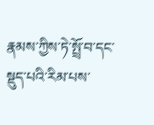རྣམས་ཀྱིས་ཏེ་སྤྲོ་བ་དང་སྡུད་པའི་རིམ་པས་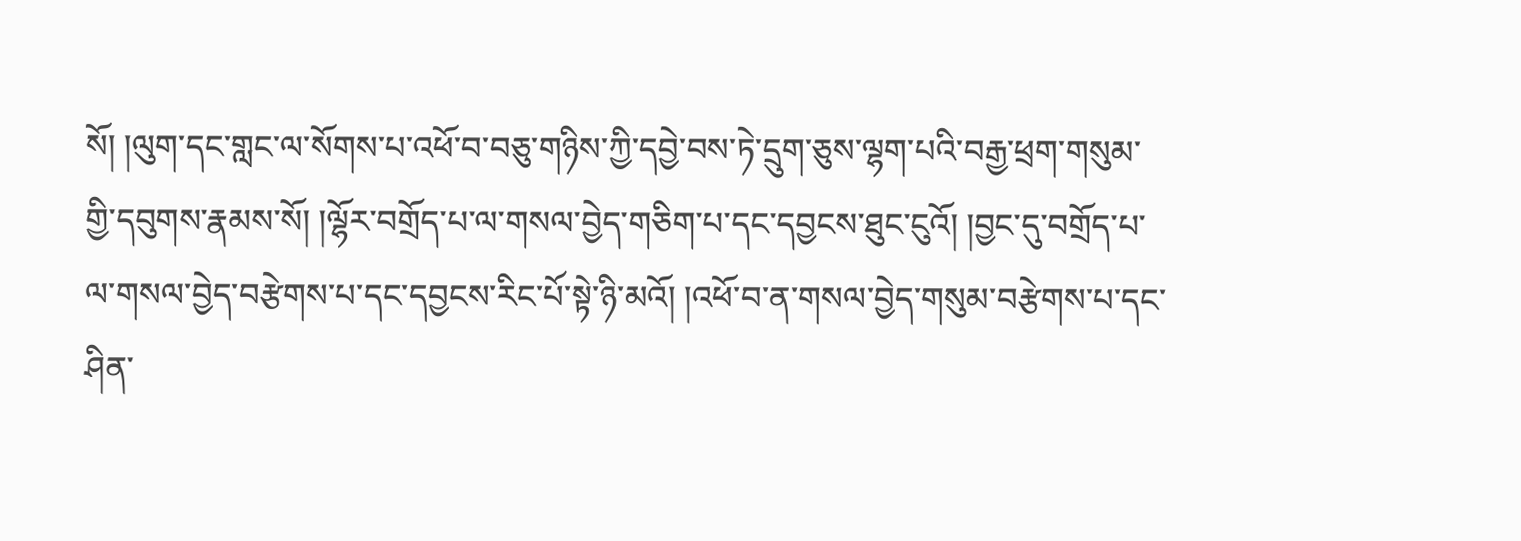སོ། །ལུག་དང་གླང་ལ་སོགས་པ་འཕོ་བ་བཅུ་གཉིས་ཀྱི་དབྱེ་བས་ཏེ་དྲུག་ཅུས་ལྷག་པའི་བརྒྱ་ཕྲག་གསུམ་ གྱི་དབུགས་རྣམས་སོ། །ལྷོར་བགྲོད་པ་ལ་གསལ་བྱེད་གཅིག་པ་དང་དབྱངས་ཐུང་ངུའོ། །བྱང་དུ་བགྲོད་པ་ལ་གསལ་བྱེད་བརྩེགས་པ་དང་དབྱངས་རིང་པོ་སྟེ་ཉི་མའོ། །འཕོ་བ་ན་གསལ་བྱེད་གསུམ་བརྩེགས་པ་དང་ཤིན་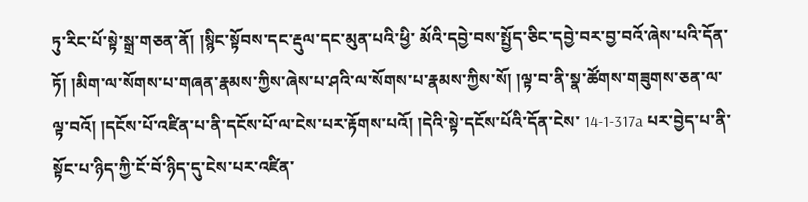ཏུ་རིང་པོ་སྟེ་སྒྲ་གཅན་ནོ། །སྙིང་སྟོབས་དང་རྡུལ་དང་མུན་པའི་ཕྱི་ མོའི་དབྱེ་བས་སྤྱོད་ཅིང་དབྱེ་བར་བྱ་བའོ་ཞེས་པའི་དོན་ཏོ། །མིག་ལ་སོགས་པ་གཞན་རྣམས་ཀྱིས་ཞེས་པ་ཤའི་ལ་སོགས་པ་རྣམས་ཀྱིས་སོ། །ལྟ་བ་ནི་སྣ་ཚོགས་གཟུགས་ཅན་ལ་ལྟ་བའོ། །དངོས་པོ་འཛིན་པ་ནི་དངོས་པོ་ལ་ངེས་པར་རྟོགས་པའོ། །དེའི་སྟེ་དངོས་པོའི་དོན་ངེས་ 14-1-317a པར་བྱེད་པ་ནི་སྟོང་པ་ཉིད་ཀྱི་ངོ་བོ་ཉིད་དུ་ངེས་པར་འཛིན་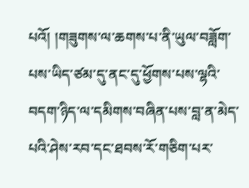པའོ། །གཟུགས་ལ་ཆགས་པ་ནི་ཡུལ་བཟློག་པས་ཡིད་ཙམ་དུ་ནང་དུ་ཕྱོགས་པས་ལྷའི་བདག་ཉིད་ལ་དམིགས་བཞིན་པས་བླ་ན་མེད་པའི་ཤེས་རབ་དང་ཐབས་རོ་གཅིག་པར་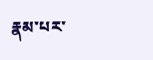རྣམ་པར་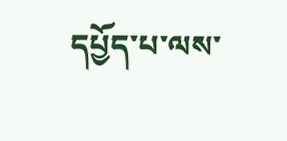དཔྱོད་པ་ལས་